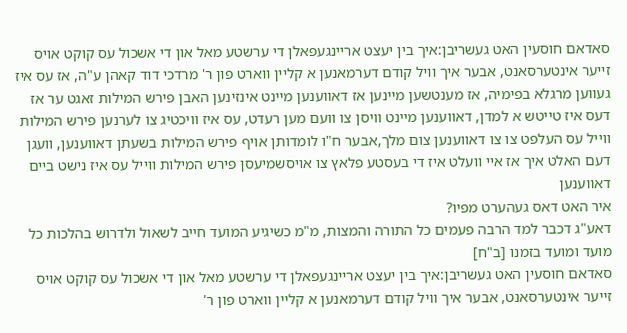סאדאם חוסעין האט געשריבן:איך בין יעצט אריינגעפאלן די ערשטע מאל און די אשכול עס קוקט אויס זייער אינטערסאנט, אבער איך וויל קודם דערמאנען א קליין ווארט פון ר' מרדכי דוד קאהן ע"ה, אז עס איז געווען מרגלא בפימיה, אז מענטשען מיינען אז דאווענען מיינט אינזינען האבן פירש המילות זאגט ער אז דעס איז טייטש א למדן, דאווענען מיינט וויסן צו וועם מען רעדט, עס איז וויכטיג צו לערנען פירש המילות ווייל עס העלפט צו צו דאווענען צום מלך,אבער ח"ו לומדותן אויף פירש המילות בשעתן דאווענען, וועגן דעם האלט איך אז איי וועלט איז די בעסטע פלאץ צו אויסשמיעסן פירש המילות ווייל עס איז נישט ביים דאווענען
איר האט דאס געהערט מפיו?
דאע"ג דכבר למד הרבה פעמים כל התורה והמצות, מ"מ כשיגיע המועד חייב לשאול ולדרוש בהלכות כל מועד ומועד בזמנו [ב"ח]
סאדאם חוסעין האט געשריבן:איך בין יעצט אריינגעפאלן די ערשטע מאל און די אשכול עס קוקט אויס זייער אינטערסאנט, אבער איך וויל קודם דערמאנען א קליין ווארט פון ר'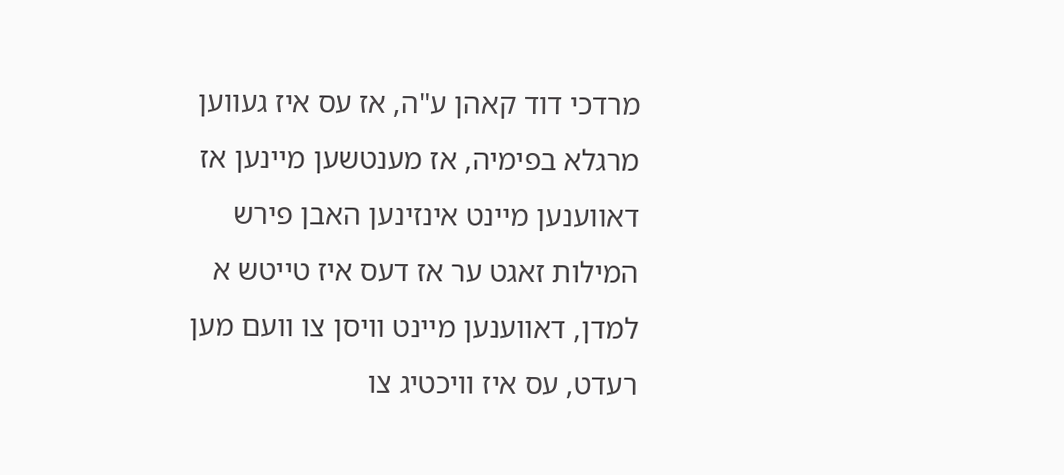מרדכי דוד קאהן ע"ה, אז עס איז געווען מרגלא בפימיה, אז מענטשען מיינען אז דאווענען מיינט אינזינען האבן פירש המילות זאגט ער אז דעס איז טייטש א למדן, דאווענען מיינט וויסן צו וועם מען רעדט, עס איז וויכטיג צו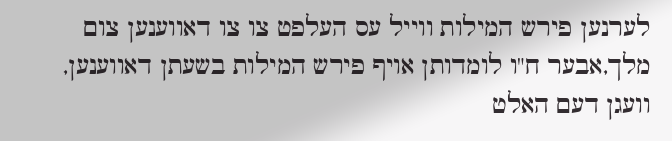לערנען פירש המילות ווייל עס העלפט צו צו דאווענען צום מלך,אבער ח"ו לומדותן אויף פירש המילות בשעתן דאווענען, וועגן דעם האלט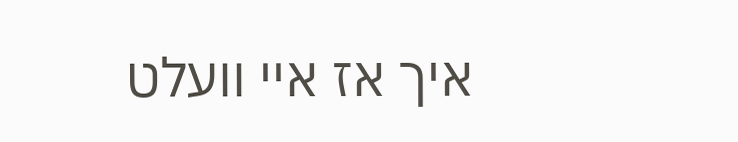איך אז איי וועלט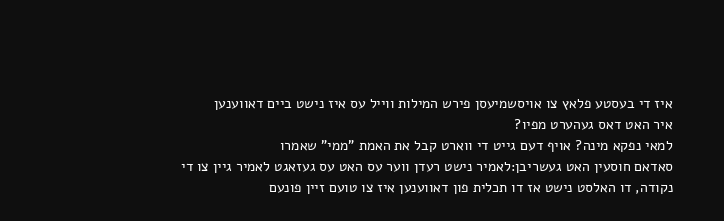איז די בעסטע פלאץ צו אויסשמיעסן פירש המילות ווייל עס איז נישט ביים דאווענען
איר האט דאס געהערט מפיו?
למאי נפקא מינה? אויף דעם גייט די ווארט קבל את האמת "ממי" שאמרו
סאדאם חוסעין האט געשריבן:לאמיר נישט רעדן ווער עס האט עס געזאגט לאמיר גיין צו די נקודה, דו האלסט נישט אז דו תכלית פון דאווענען איז צו טועם זיין פונעם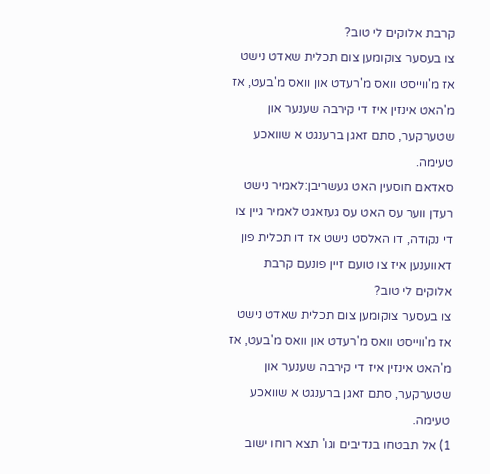קרבת אלוקים לי טוב?
צו בעסער צוקומען צום תכלית שאדט נישט אז מ'ווייסט וואס מ'רעדט און וואס מ'בעט, אז מ'האט אינזין איז די קירבה שענער און שטערקער, סתם זאגן ברענגט א שוואכע טעימה.
סאדאם חוסעין האט געשריבן:לאמיר נישט רעדן ווער עס האט עס געזאגט לאמיר גיין צו די נקודה, דו האלסט נישט אז דו תכלית פון דאווענען איז צו טועם זיין פונעם קרבת אלוקים לי טוב?
צו בעסער צוקומען צום תכלית שאדט נישט אז מ'ווייסט וואס מ'רעדט און וואס מ'בעט, אז מ'האט אינזין איז די קירבה שענער און שטערקער, סתם זאגן ברענגט א שוואכע טעימה.
1) אל תבטחו בנדיבים וגו' תצא רוחו ישוב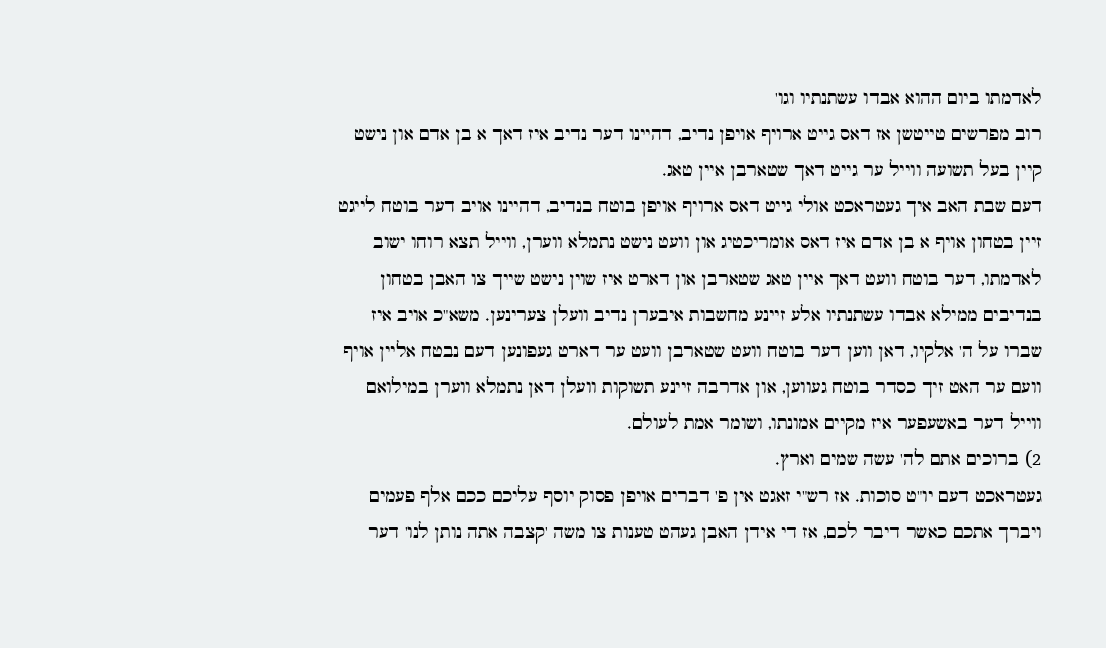לאדמתו ביום ההוא אבדו עשתנתיו וגו'
רוב מפרשים טייטשן אז דאס גייט ארויף אויפן נדיב, דהיינו דער נדיב איז דאך א בן אדם און נישט קיין בעל תשועה ווייל ער גייט דאך שטארבן איין טאג.
דעם שבת האב איך געטראכט אולי גייט דאס ארויף אויפן בוטח בנדיב, דהיינו אויב דער בוטח לייגט זיין בטחון אויף א בן אדם איז דאס אומריכטיג און וועט נישט נתמלא ווערן, ווייל תצא רוחו ישוב לאדמתו, דער בוטח וועט דאך איין טאג שטארבן און דארט איז שוין נישט שייך צו האבן בטחון בנדיבים ממילא אבדו עשתנתיו אלע זיינע מחשבות איבערן נדיב וועלן צערינען. משא"כ אויב איז שברו על ה' אלקיו, דאן ווען דער בוטח וועט שטארבן וועט ער דארט געפונען דעם נבטח אליין אויף וועם ער האט זיך כסדר בוטח געווען, און אדרבה זיינע תשוקות וועלן דאן נתמלא ווערן במילואם ווייל דער באשעפער איז מקיים אמונתו, ושומר אמת לעולם.
2) ברוכים אתם לה' עשה שמים וארץ.
געטראכט דעם יו"ט סוכות. אז רש"י זאגט אין פ' דברים אויפן פסוק יוסף עליכם ככם אלף פעמים ויברך אתכם כאשר דיבר לכם, אז די אידן האבן געהט טענות צו משה 'קצבה אתה נותן לנו' דער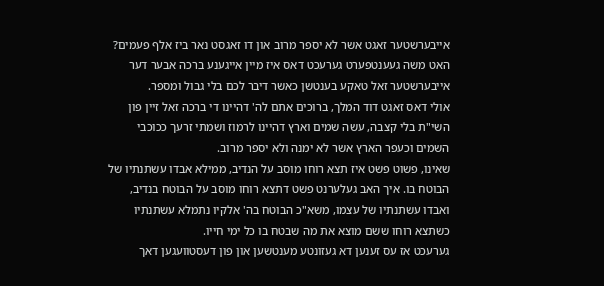אייבערשטער זאגט אשר לא יספר מרוב און דו זאגסט נאר ביז אלף פעמים? האט משה געענטפערט גערעכט דאס איז מיין אייגענע ברכה אבער דער אייבערשטער זאל טאקע בענטשן כאשר דיבר לכם בלי גבול ומספר.
אולי דאס זאגט דוד המלך, ברוכים אתם לה' דהיינו די ברכה זאל זיין פון השי"ת בלי קצבה, עשה שמים וארץ דהיינו לרמוז ושמתי זרעך ככוכבי השמים וכעפר הארץ אשר לא ימנה ולא יספר מרוב.
שאינו, פשוט פשט איז תצא רוחו מוסב על הנדיב, ממילא אבדו עשתנתיו של הבוטח בו. איך האב געלערנט פשט דתצא רוחו מוסב על הבוטח בנדיב, ואבדו עשתנתיו של עצמו, משא"כ הבוטח בה' אלקיו נתמלא עשתנתיו כשתצא רוחו ששם מוצא את מה שבטח בו כל ימי חייו.
גערעכט אז עס זענען דא געזונטע מענטשען און פון דעסטוועגען דאך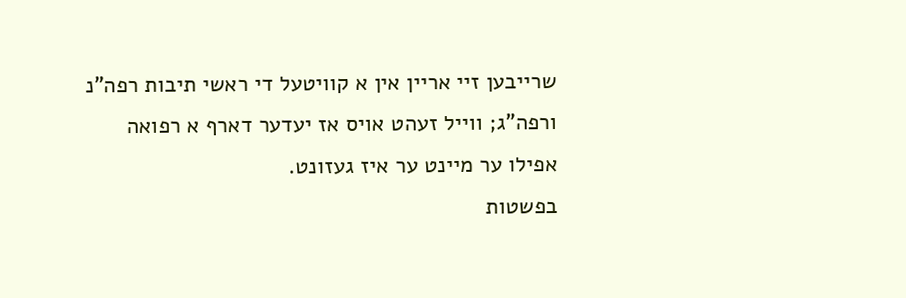שרייבען זיי אריין אין א קוויטעל די ראשי תיבות רפה"נ ורפה"ג; ווייל זעהט אויס אז יעדער דארף א רפואה אפילו ער מיינט ער איז געזונט.
בפשטות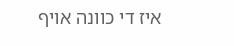איז די כוונה אויף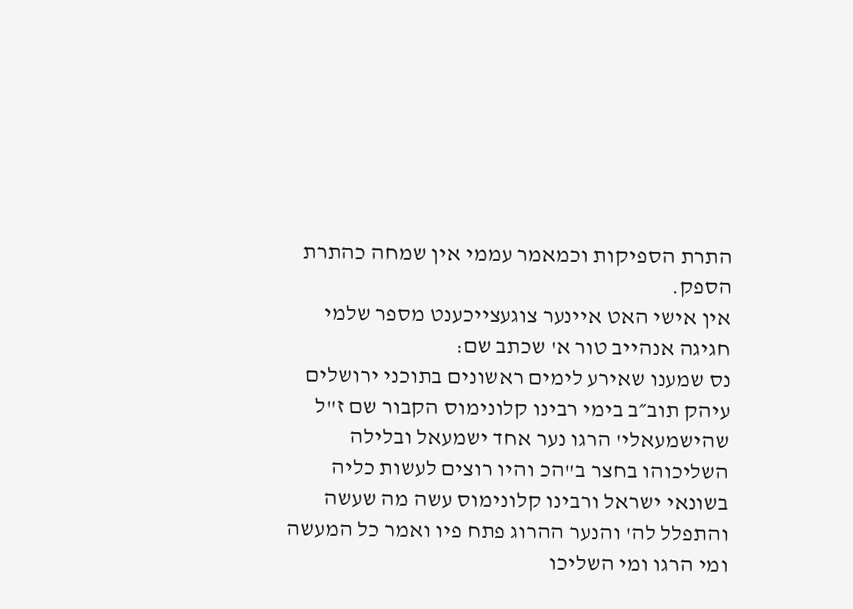התרת הספיקות וכמאמר עממי אין שמחה כהתרת הספק.
אין אישי האט איינער צוגעצייכענט מספר שלמי חגיגה אנהייב טור א' שכתב שם:
נס שמענו שאירע לימים ראשונים בתוכני ירושלים עיהק תוב״ב בימי רבינו קלונימוס הקבור שם ז"ל שהישמעאלי' הרגו נער אחד ישמעאל ובלילה השליכוהו בחצר ב"הכ והיו רוצים לעשות כליה בשונאי ישראל ורבינו קלונימוס עשה מה שעשה והתפלל לה' והנער ההרוג פתח פיו ואמר כל המעשה ומי הרגו ומי השליכו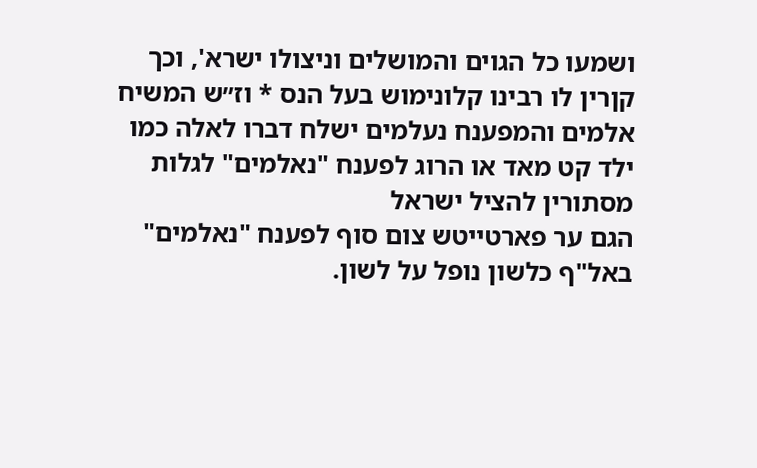ושמעו כל הגוים והמושלים וניצולו ישרא', וכך קןרין לו רבינו קלונימוש בעל הנס * וז״ש המשיח אלמים והמפענח נעלמים ישלח דברו לאלה כמו ילד קט מאד או הרוג לפענח "נאלמים" לגלות מסתורין להציל ישראל
הגם ער פארטייטש צום סוף לפענח "נאלמים" באל"ף כלשון נופל על לשון.